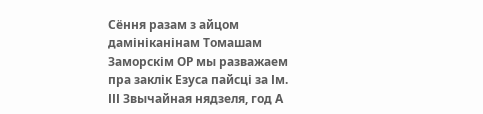Сёння разам з айцом дамініканінам Томашам Заморскім ОР мы разважаем пра заклік Езуса пайсці за Ім.
ІІІ Звычайная нядзеля, год А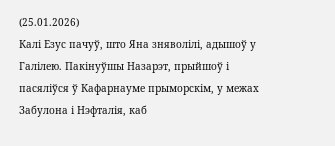(25.01.2026)
Калі Езус пачуў, што Яна зняволілі, адышоў у Галілею. Пакінуўшы Назарэт, прыйшоў і пасяліўся ў Кафарнауме прыморскім, у межах Забулона і Нэфталія, каб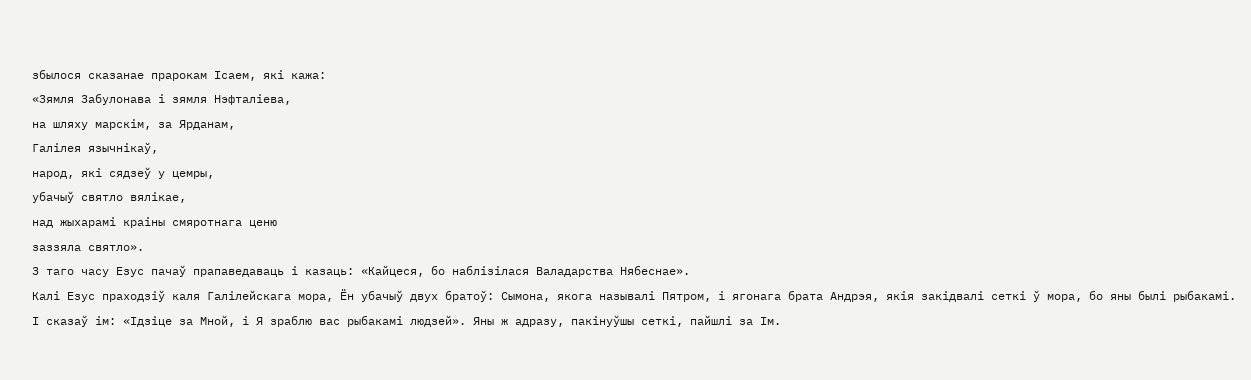збылося сказанае прарокам Ісаем, які кажа:
«Зямля Забулонава і зямля Нэфталіева,
на шляху марскім, за Ярданам,
Галілея язычнікаў,
народ, які сядзеў у цемры,
убачыў святло вялікае,
над жыхарамі краіны смяротнага ценю
заззяла святло».
З таго часу Езус пачаў прапаведаваць і казаць: «Кайцеся, бо наблізілася Валадарства Нябеснае».
Калі Езус праходзіў каля Галілейскага мора, Ён убачыў двух братоў: Сымона, якога называлі Пятром, і ягонага брата Андрэя, якія закідвалі сеткі ў мора, бо яны былі рыбакамі. І сказаў ім: «Ідзіце за Мной, і Я зраблю вас рыбакамі людзей». Яны ж адразу, пакінуўшы сеткі, пайшлі за Ім.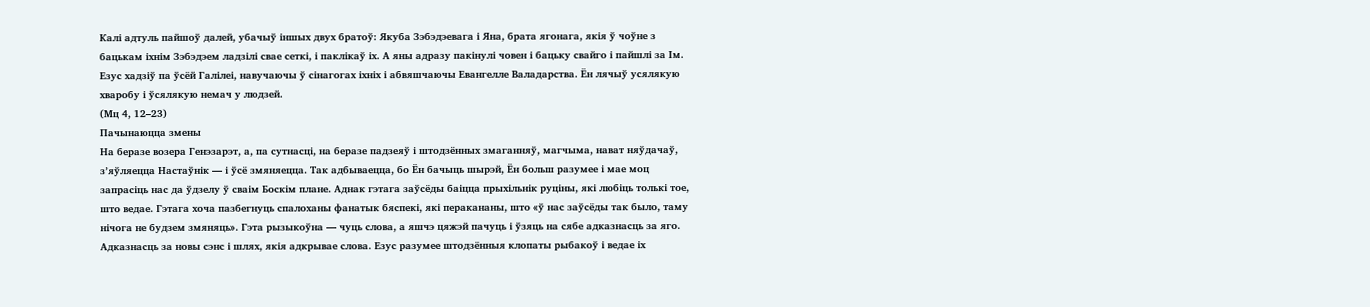Калі адтуль пайшоў далей, убачыў іншых двух братоў: Якуба Зэбэдэевага і Яна, брата ягонага, якія ў чоўне з бацькам іхнім Зэбэдэем ладзілі свае сеткі, і паклікаў іх. А яны адразу пакінулі човен і бацьку свайго і пайшлі за Ім. Езус хадзіў па ўсёй Галілеі, навучаючы ў сінагогах іхніх і абвяшчаючы Евангелле Валадарства. Ён лячыў усялякую хваробу і ўсялякую немач у людзей.
(Мц 4, 12–23)
Пачынаюцца змены
На беразе возера Генэзарэт, а, па сутнасці, на беразе падзеяў і штодзённых змаганняў, магчыма, нават няўдачаў, з’яўляецца Настаўнік — і ўсё змяняецца. Так адбываецца, бо Ён бачыць шырэй, Ён больш разумее і мае моц запрасіць нас да ўдзелу ў сваім Боскім плане. Аднак гэтага заўсёды баіцца прыхільнік руціны, які любіць толькі тое, што ведае. Гэтага хоча пазбегнуць спалоханы фанатык бяспекі, які перакананы, што «ў нас заўсёды так было, таму нічога не будзем змяняць». Гэта рызыкоўна — чуць слова, а яшчэ цяжэй пачуць і ўзяць на сябе адказнасць за яго. Адказнасць за новы сэнс і шлях, якія адкрывае слова. Езус разумее штодзённыя клопаты рыбакоў і ведае іх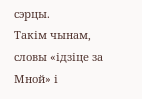сэрцы.
Такім чынам, словы «ідзіце за Мной» і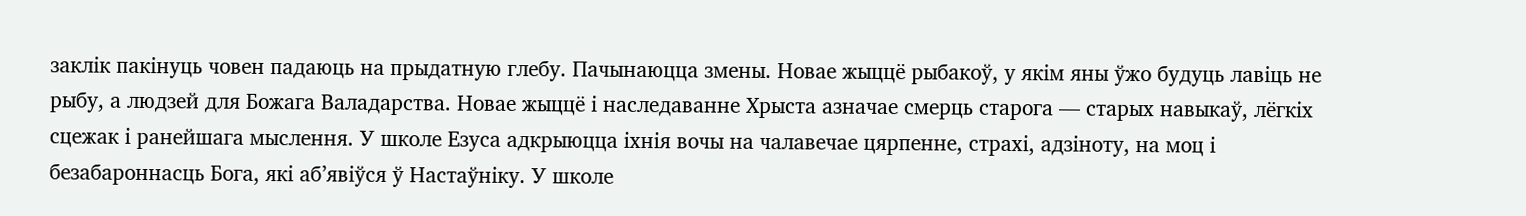заклік пакінуць човен падаюць на прыдатную глебу. Пачынаюцца змены. Новае жыццё рыбакоў, у якім яны ўжо будуць лавіць не рыбу, а людзей для Божага Валадарства. Новае жыццё і наследаванне Хрыста азначае смерць старога — старых навыкаў, лёгкіх сцежак і ранейшага мыслення. У школе Езуса адкрыюцца іхнія вочы на чалавечае цярпенне, страхі, адзіноту, на моц і безабароннасць Бога, які аб’явіўся ў Настаўніку. У школе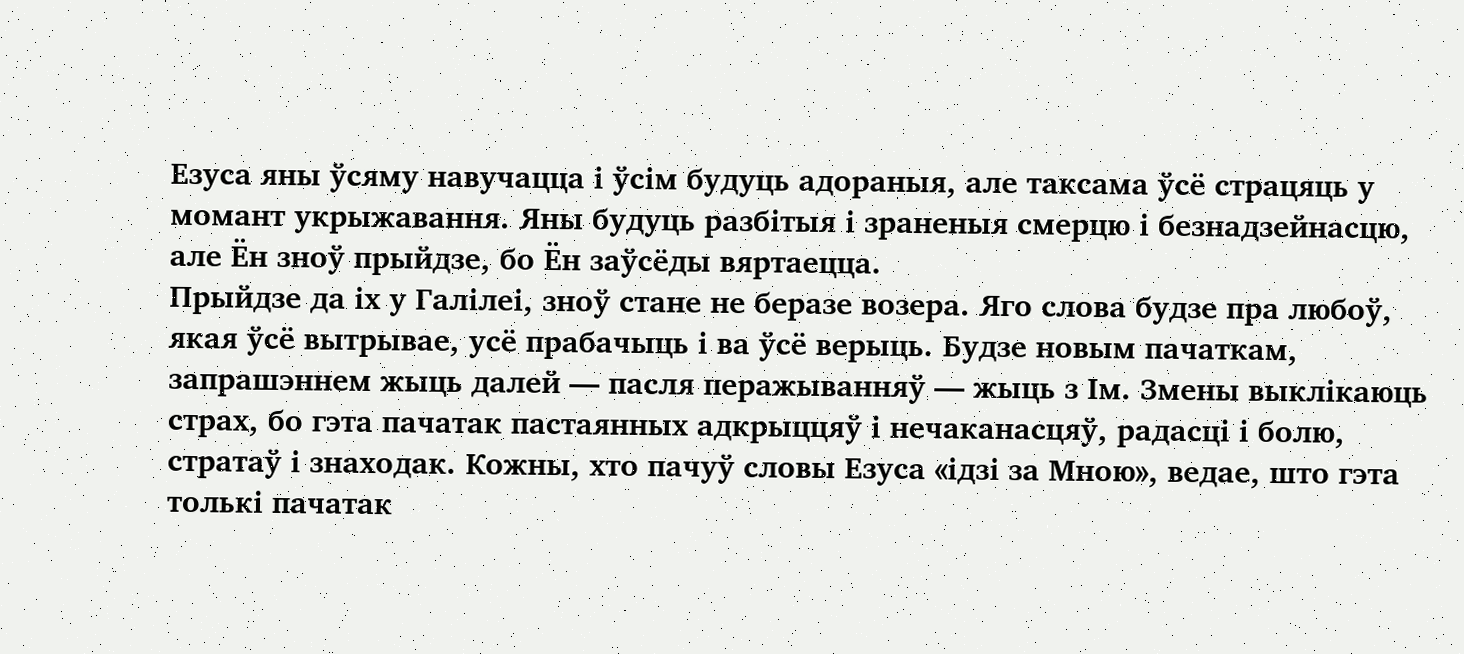Езуса яны ўсяму навучацца і ўсім будуць адораныя, але таксама ўсё страцяць у момант укрыжавання. Яны будуць разбітыя і зраненыя смерцю і безнадзейнасцю, але Ён зноў прыйдзе, бо Ён заўсёды вяртаецца.
Прыйдзе да іх у Галілеі, зноў стане не беразе возера. Яго слова будзе пра любоў, якая ўсё вытрывае, усё прабачыць і ва ўсё верыць. Будзе новым пачаткам, запрашэннем жыць далей — пасля перажыванняў — жыць з Ім. Змены выклікаюць страх, бо гэта пачатак пастаянных адкрыццяў і нечаканасцяў, радасці і болю, стратаў і знаходак. Кожны, хто пачуў словы Езуса «ідзі за Мною», ведае, што гэта толькі пачатак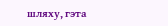шляху, гэта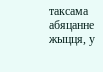таксама абяцанне жыцця, у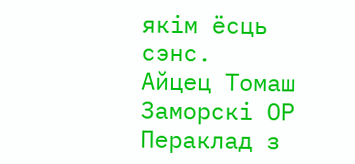якім ёсць сэнс.
Айцец Томаш Заморскі ОР
Пераклад з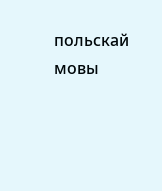польскай мовы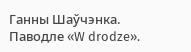Ганны Шаўчэнка.
Паводле «W drodze».